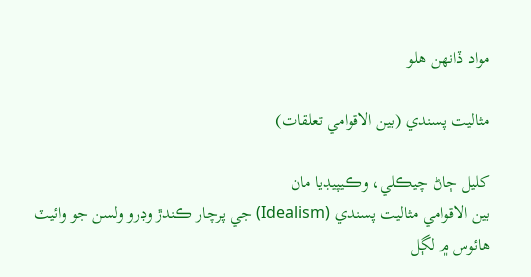مواد ڏانھن هلو

مثاليت پسندي (بين الاقوامي تعلقات)

کليل ڄاڻ چيڪلي، وڪيپيڊيا مان
بين الاقوامي مثاليت پسندي (Idealism) جي پرچار ڪندڙ وڊرو ولسن جو وائيٽ هائوس ۾ لڳل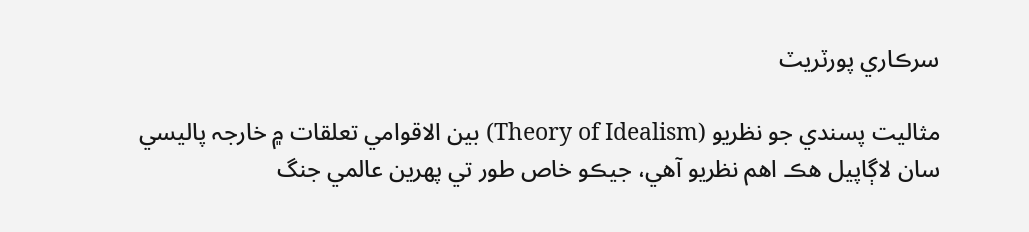سرڪاري پورٽريٽ

مثاليت پسندي جو نظريو (Theory of Idealism) بين الاقوامي تعلقات ۾ خارجہ پاليسي سان لاڳاپيل ھڪ اھم نظريو آھي، جيڪو خاص طور تي پهرين عالمي جنگ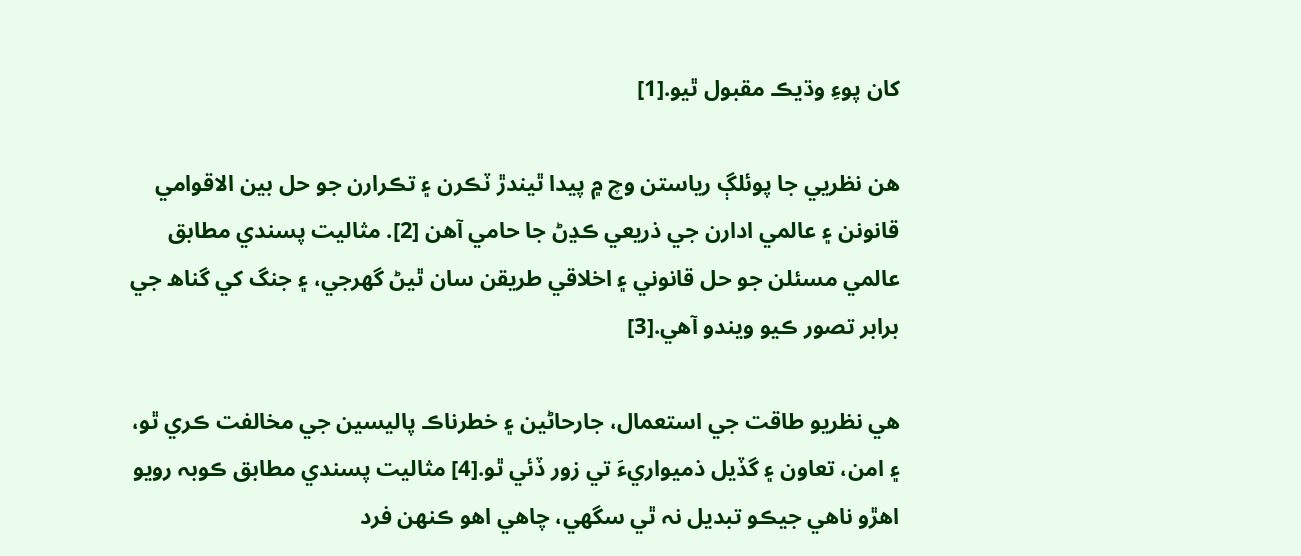کان پوءِ وڌيڪ مقبول ٿيو.[1]

ھن نظريي جا پوئلڳ رياستن وچ ۾ پيدا ٿيندڙ ٽڪرن ۽ تڪرارن جو حل بين الاقوامي قانونن ۽ عالمي ادارن جي ذريعي ڪڍڻ جا حامي آھن [2]. مثاليت پسندي مطابق عالمي مسئلن جو حل قانوني ۽ اخلاقي طريقن سان ٿيڻ گھرجي، ۽ جنگ کي گناھ جي برابر تصور ڪيو ويندو آھي.[3]

ھي نظريو طاقت جي استعمال، جارحاڻين ۽ خطرناڪ پاليسين جي مخالفت ڪري ٿو، ۽ امن، تعاون ۽ گڏيل ذميواريءَ تي زور ڏئي ٿو.[4] مثاليت پسندي مطابق ڪوبہ رويو اھڙو ناھي جيڪو تبديل نہ ٿي سگھي، چاھي اھو ڪنھن فرد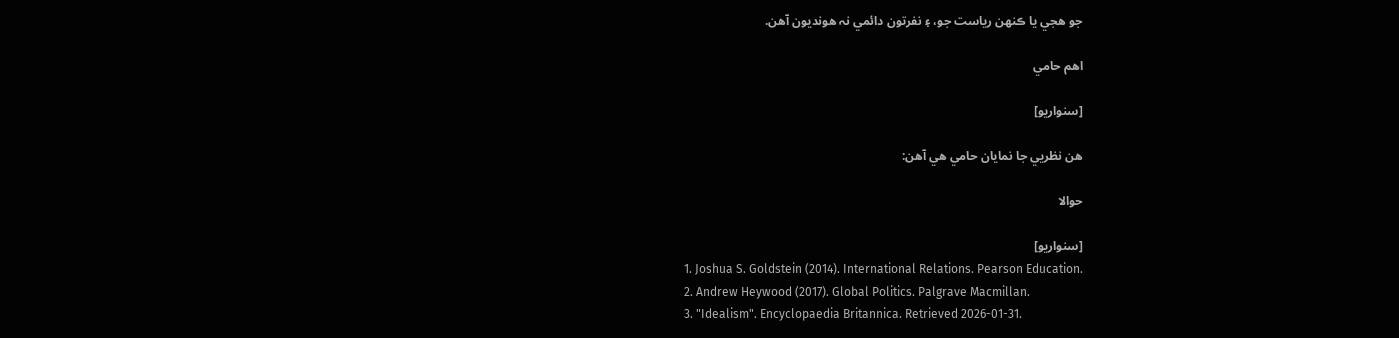جو ھجي يا ڪنھن رياست جو، ۽ نفرتون دائمي نہ ھونديون آھن.

اهم حامي

[سنواريو]

ھن نظريي جا نمايان حامي ھي آھن:

حوالا

[سنواريو]
  1. Joshua S. Goldstein (2014). International Relations. Pearson Education.
  2. Andrew Heywood (2017). Global Politics. Palgrave Macmillan.
  3. "Idealism". Encyclopaedia Britannica. Retrieved 2026-01-31.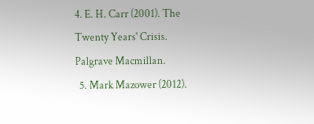4. E. H. Carr (2001). The Twenty Years' Crisis. Palgrave Macmillan.
  5. Mark Mazower (2012).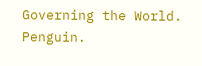Governing the World. Penguin.